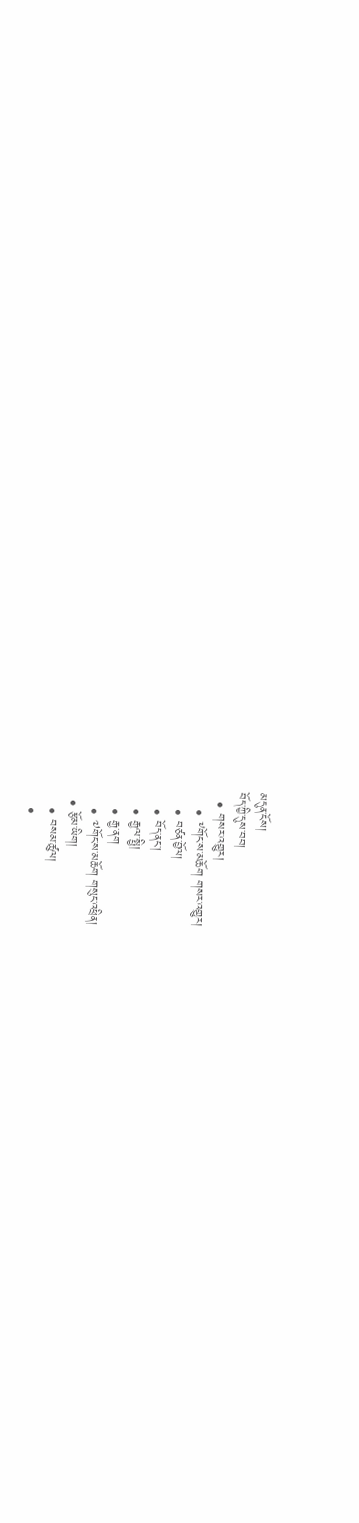མདུན་ངོས།
བོད་ཀྱི་དུས་བབ།
  • གསར་འགྱུར།
    • ༸གོང་ས་མཆོག གསར་འགྱུར།
    • བཙན་བྱོལ།
    • བོད་ནང་།
    • རྒྱལ་སྤྱི།
    • རྒྱ་ནག
    • ༧གོང་ས་མཆོག གསུང་འཕྲིན།
  • རྩོམ་ཡིག།
    • བསམ་ཚུལ།
    •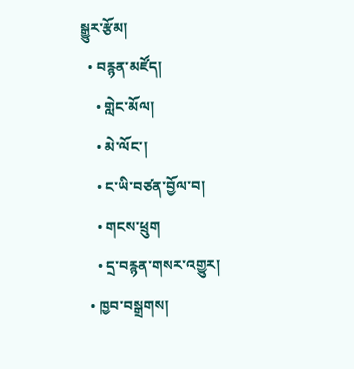སྒྱུར་རྩོམ།
  • བརྙན་མཛོད།
    • གླེང་མོལ།
    • མེ་ལོང་།
    • ང་ཡི་བཙན་བྱོལ་བ།
    • གངས་ཕྲུག
    • དྲ་བརྙན་གསར་འགྱུར།
  • ཁྱབ་བསྒྲགས།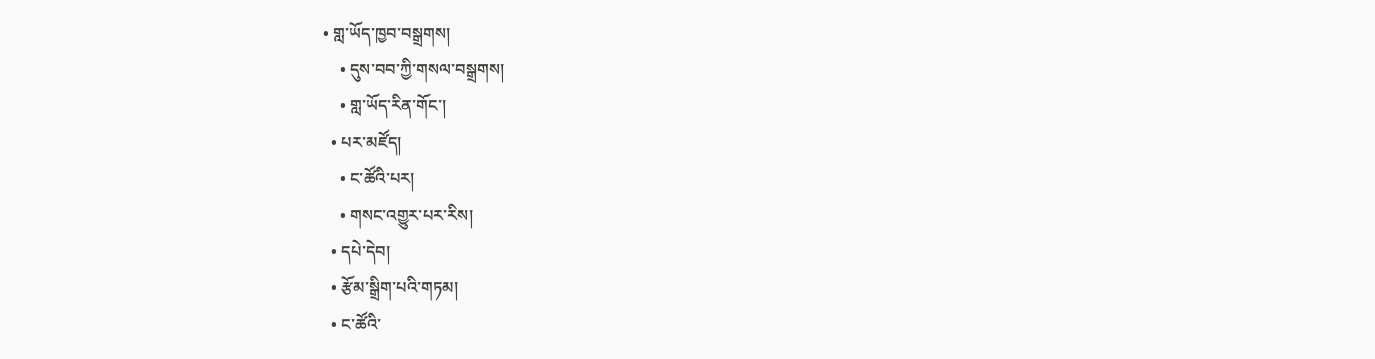• གླ་ཡོད་ཁྱབ་བསྒྲགས།
    • དུས་བབ་ཀྱི་གསལ་བསྒྲགས།
    • གླ་ཡོད་རིན་གོང་།
  • པར་མཛོད།
    • ང་ཚོའི་པར།
    • གསང་འགྱུར་པར་རིས།
  • དཔེ་དེབ།
  • རྩོམ་སྒྲིག་པའི་གཏམ།
  • ང་ཚོའི་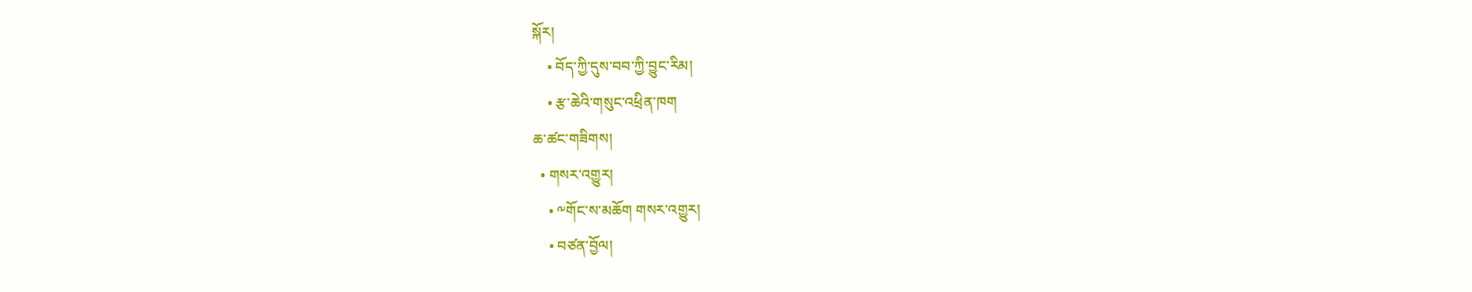སྐོར།
    • བོད་ཀྱི་དུས་བབ་ཀྱི་བྱུང་རིམ།
    • རྩ་ཆེའི་གསུང་འཕྲིན་ཁག
ཆ་ཚང་གཟིགས།
  • གསར་འགྱུར།
    • ༸གོང་ས་མཆོག གསར་འགྱུར།
    • བཙན་བྱོལ།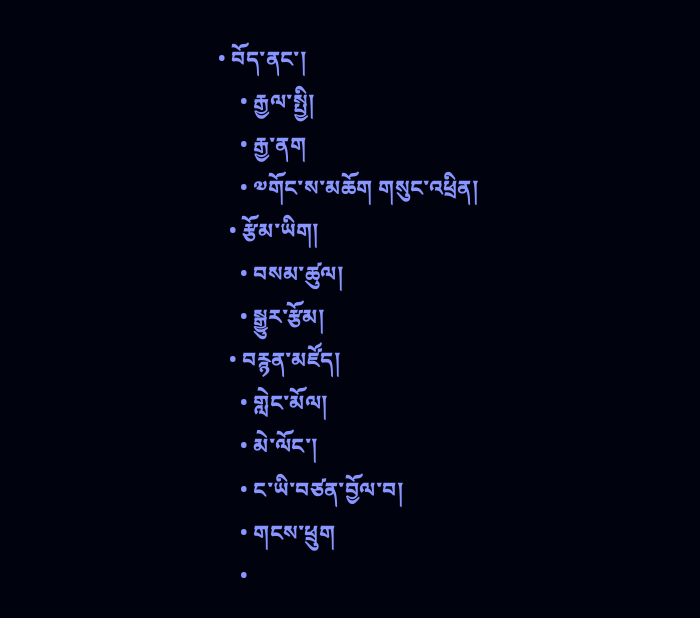• བོད་ནང་།
    • རྒྱལ་སྤྱི།
    • རྒྱ་ནག
    • ༧གོང་ས་མཆོག གསུང་འཕྲིན།
  • རྩོམ་ཡིག།
    • བསམ་ཚུལ།
    • སྒྱུར་རྩོམ།
  • བརྙན་མཛོད།
    • གླེང་མོལ།
    • མེ་ལོང་།
    • ང་ཡི་བཙན་བྱོལ་བ།
    • གངས་ཕྲུག
    •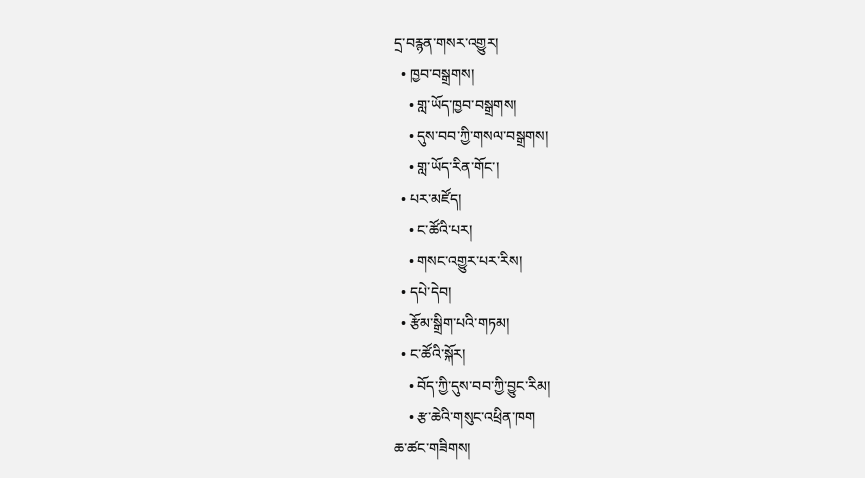དྲ་བརྙན་གསར་འགྱུར།
  • ཁྱབ་བསྒྲགས།
    • གླ་ཡོད་ཁྱབ་བསྒྲགས།
    • དུས་བབ་ཀྱི་གསལ་བསྒྲགས།
    • གླ་ཡོད་རིན་གོང་།
  • པར་མཛོད།
    • ང་ཚོའི་པར།
    • གསང་འགྱུར་པར་རིས།
  • དཔེ་དེབ།
  • རྩོམ་སྒྲིག་པའི་གཏམ།
  • ང་ཚོའི་སྐོར།
    • བོད་ཀྱི་དུས་བབ་ཀྱི་བྱུང་རིམ།
    • རྩ་ཆེའི་གསུང་འཕྲིན་ཁག
ཆ་ཚང་གཟིགས།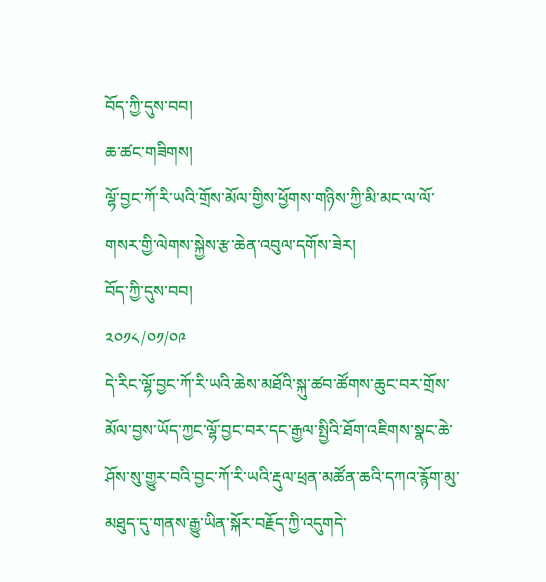བོད་ཀྱི་དུས་བབ།
ཆ་ཚང་གཟིགས།
ལྷོ་བྱང་ཀོ་རི་ཡའི་གྲོས་མོལ་གྱིས་ཕྱོགས་གཉིས་ཀྱི་མི་མང་ལ་ལོ་གསར་གྱི་ལེགས་སྐྱེས་རྩ་ཆེན་འབུལ་དགོས་ཟེར།
བོད་ཀྱི་དུས་བབ།
༢༠༡༨/༠༡/༠༩
དེ་རིང་ལྷོ་བྱང་ཀོ་རི་ཡའི་ཆེས་མཐོའི་སྐུ་ཚབ་ཚོགས་ཆུང་བར་གྲོས་མོལ་བྱས་ཡོད་ཀྱང་ལྷོ་བྱང་བར་དང་རྒྱལ་སྤྱིའི་ཐོག་འཇིགས་སྣང་ཆེ་ཤོས་སུ་གྱུར་བའི་བྱང་ཀོ་རི་ཡའི་རྡུལ་ཕྲན་མཚོན་ཆའི་དཀའ་རྙོག་མུ་མཐུད་དུ་གནས་རྒྱུ་ཡིན་སྐོར་བརྗོད་ཀྱི་འདུགདེ་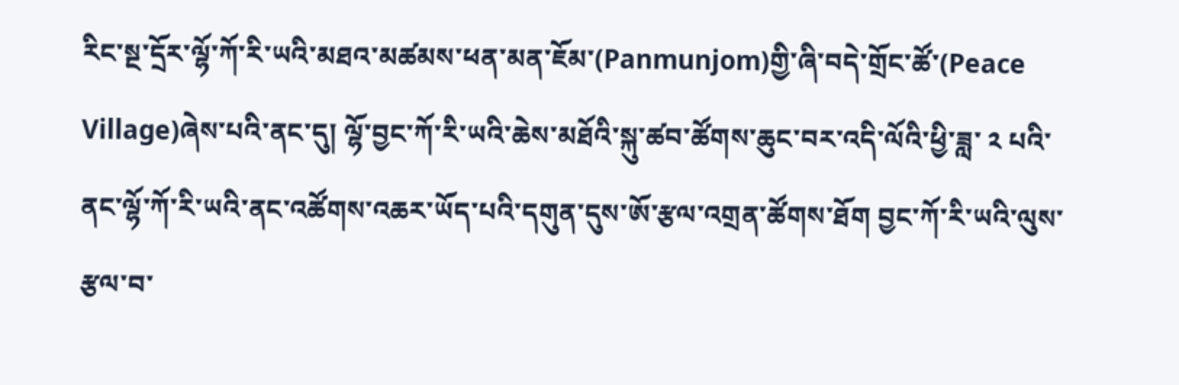རིང་སྔ་དྲོར་ལྷོ་ཀོ་རི་ཡའི་མཐའ་མཚམས་ཕན་མན་ཇོམ་(Panmunjom)གྱི་ཞི་བདེ་གྲོང་ཚོ་(Peace Village)ཞེས་པའི་ནང་དུ། ལྷོ་བྱང་ཀོ་རི་ཡའི་ཆེས་མཐོའི་སྐུ་ཚབ་ཚོགས་ཆུང་བར་འདི་ལོའི་ཕྱི་ཟླ་ ༢ པའི་ནང་ལྷོ་ཀོ་རི་ཡའི་ནང་འཚོགས་འཆར་ཡོད་པའི་དགུན་དུས་ཨོ་རྩལ་འགྲན་ཚོགས་ཐོག བྱང་ཀོ་རི་ཡའི་ལུས་རྩལ་བ་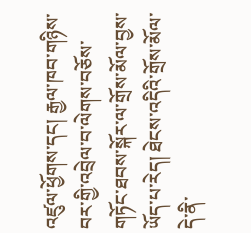འཛུལ་ཕྱོགས་དང། རྒྱལ་ཁབ་གཉིས་བར་གྱི་འབྲེལ་བ་ལེགས་བཅོས་གཏོང་ཐབས་སྐོར་ལ་གྲོས་མོལ་བྱས་ཡོད་པ་རེད། ཐེངས་འདིའི་གྲོས་མོལ་དེ་ནི་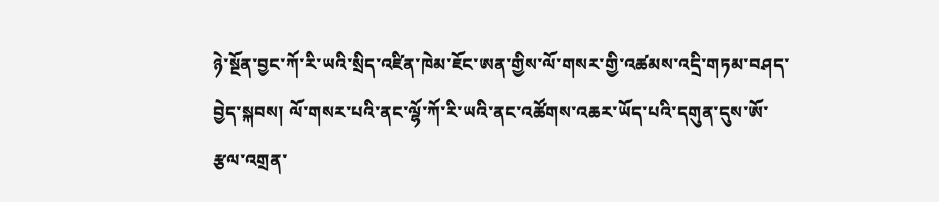ཉེ་སྔོན་བྱང་ཀོ་རི་ཡའི་སྲིད་འཛིན་ཁེམ་ཇོང་ཨན་གྱིས་ལོ་གསར་གྱི་འཚམས་འདྲི་གཏམ་བཤད་བྱེད་སྐབས། ལོ་གསར་པའི་ནང་ལྷོ་ཀོ་རི་ཡའི་ནང་འཚོགས་འཆར་ཡོད་པའི་དགུན་དུས་ཨོ་རྩལ་འགྲན་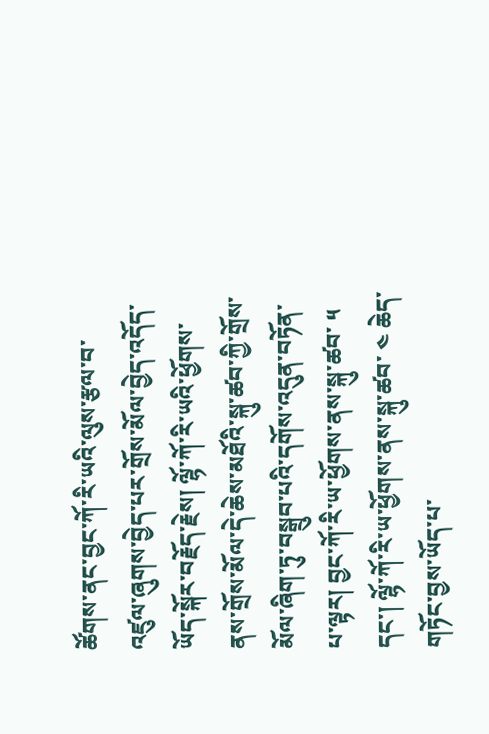ཚོགས་ནང་བྱང་ཀོ་རི་ཡའི་ལུས་རྩལ་བ་འཛུལ་ཞུགས་བྱེད་པར་གྲོས་མོལ་བྱེད་འདོད་ཡོད་སྐོར་བརྗོད་རྗེས། ལྷོ་ཀོ་རི་ཡའི་ཕྱོགས་ནས་གྲོས་མོལ་དེ་ཆེས་མཐོའི་སྐུ་ཚབ་ཀྱི་གྲོས་མོལ་ཞིག་ཏུ་བསྒྲུབ་པའི་དགོས་འདུན་བཏོན་པ་ལྟར། བྱང་ཀོ་རི་ཡ་ཕྱོགས་ནས་སྐུ་ཚབ་ ༥ དང་། ལྷོ་ཀོ་རི་ཡ་ཕྱོགས་ནས་སྐུ་ཚབ་ ༤ ཆེད་གཏོང་བྱས་ཡོད་པ་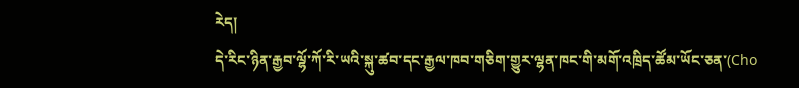རེད།
དེ་རིང་ཉིན་རྒྱབ་ལྷོ་ཀོ་རི་ཡའི་སྐུ་ཚབ་དང་རྒྱལ་ཁབ་གཅིག་གྱུར་ལྷན་ཁང་གི་མགོ་འཁྲིད་ཚོམ་ཡོང་ཅན་(Cho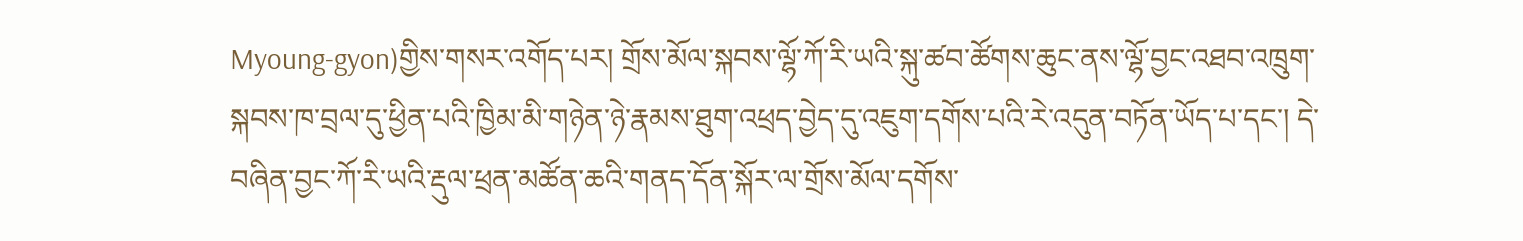Myoung-gyon)གྱིས་གསར་འགོད་པར། གྲོས་མོལ་སྐབས་ལྷོ་ཀོ་རི་ཡའི་སྐུ་ཚབ་ཚོགས་ཆུང་ནས་ལྷོ་བྱང་འཐབ་འཁྲུག་སྐབས་ཁ་བྲལ་དུ་ཕྱིན་པའི་ཁྱིམ་མི་གཉེན་ཉེ་རྣམས་ཐུག་འཕྲད་བྱེད་དུ་འཇུག་དགོས་པའི་རེ་འདུན་བཏོན་ཡོད་པ་དང་། དེ་བཞིན་བྱང་ཀོ་རི་ཡའི་རྡུལ་ཕྲན་མཚོན་ཆའི་གནད་དོན་སྐོར་ལ་གྲོས་མོལ་དགོས་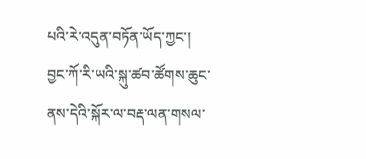པའི་རེ་འདུན་བཏོན་ཡོད་ཀྱང་། བྱང་ཀོ་རི་ཡའི་སྐུ་ཚབ་ཚོགས་ཆུང་ནས་དེའི་སྐོར་ལ་བརྡ་ལན་གསལ་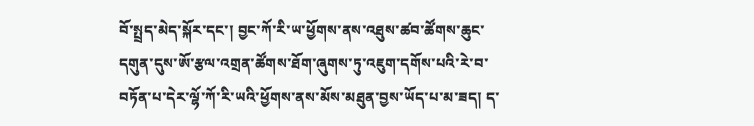བོ་སྤྲད་མེད་སྐོར་དང་། བྱང་ཀོ་རི་ཡ་ཕྱོགས་ནས་འཐུས་ཚབ་ཚོགས་ཆུང་དགུན་དུས་ཨོ་རྩལ་འགྲན་ཚོགས་ཐོག་ཞུགས་ཏུ་འཇུག་དགོས་པའི་རེ་བ་བཏོན་པ་དེར་ལྷོ་ཀོ་རི་ཡའི་ཕྱོགས་ནས་མོས་མཐུན་བྱས་ཡོད་པ་མ་ཟད། ད་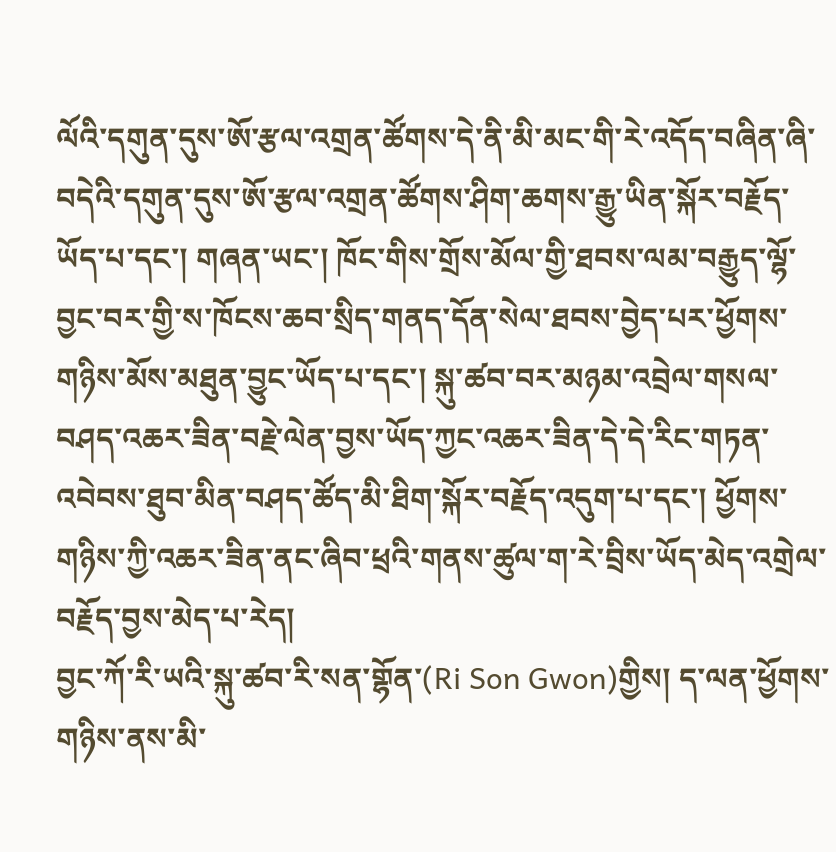ལོའི་དགུན་དུས་ཨོ་རྩལ་འགྲན་ཚོགས་དེ་ནི་མི་མང་གི་རེ་འདོད་བཞིན་ཞི་བདེའི་དགུན་དུས་ཨོ་རྩལ་འགྲན་ཚོགས་ཤིག་ཆགས་རྒྱུ་ཡིན་སྐོར་བརྗོད་ཡོད་པ་དང་། གཞན་ཡང་། ཁོང་གིས་གྲོས་མོལ་གྱི་ཐབས་ལམ་བརྒྱུད་ལྷོ་བྱང་བར་གྱི་ས་ཁོངས་ཆབ་སྲིད་གནད་དོན་སེལ་ཐབས་བྱེད་པར་ཕྱོགས་གཉིས་མོས་མཐུན་བྱུང་ཡོད་པ་དང་། སྐུ་ཚབ་བར་མཉམ་འབྲེལ་གསལ་བཤད་འཆར་ཟིན་བརྗེ་ལེན་བྱས་ཡོད་ཀྱང་འཆར་ཟིན་དེ་དེ་རིང་གཏན་འབེབས་ཐུབ་མིན་བཤད་ཚོད་མི་ཐིག་སྐོར་བརྗོད་འདུག་པ་དང་། ཕྱོགས་གཉིས་ཀྱི་འཆར་ཟིན་ནང་ཞིབ་ཕྲའི་གནས་ཚུལ་ག་རེ་བྲིས་ཡོད་མེད་འགྲེལ་བརྗོད་བྱས་མེད་པ་རེད།
བྱང་ཀོ་རི་ཡའི་སྐུ་ཚབ་རི་སན་གྷོན་(Ri Son Gwon)གྱིས། ད་ལན་ཕྱོགས་གཉིས་ནས་མི་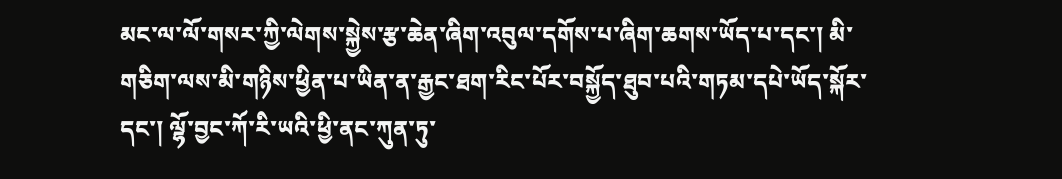མང་ལ་ལོ་གསར་ཀྱི་ལེགས་སྐྱེས་རྩ་ཆེན་ཞིག་འབུལ་དགོས་པ་ཞིག་ཆགས་ཡོད་པ་དང་། མི་གཅིག་ལས་མི་གཉིས་ཕྱིན་པ་ཡིན་ན་རྒྱང་ཐག་རིང་པོར་བསྐྱོད་ཐུབ་པའི་གཏམ་དཔེ་ཡོད་སྐོར་དང་། ལྷོ་བྱང་ཀོ་རི་ཡའི་ཕྱི་ནང་ཀུན་ཏུ་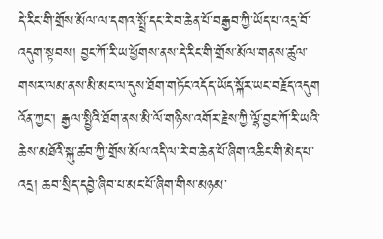དེ་རིང་གི་གྲོས་མོལ་ལ་དགའ་སྤྲོ་དང་རེ་བ་ཆེན་པོ་བརྒྱབ་ཀྱི་ཡོད་པ་འདྲ་བོ་འདུག་སྟབས། བྱང་ཀོ་རི་ཡ་ཕྱོགས་ནས་དེ་རིང་གི་གྲོས་མོལ་གནས་ཚུལ་གསར་ལམ་ནས་མི་མང་ལ་དུས་ཐོག་གཏོང་འདོད་ཡོད་སྐོར་ཡང་བརྗོད་འདུག
འོན་ཀྱང་། རྒྱལ་སྤྱིའི་ཐོག་ནས་མི་ལོ་གཉིས་འགོར་རྗེས་ཀྱི་ལྷོ་བྱང་ཀོ་རི་ཡའི་ཆེས་མཐོའི་སྐུ་ཚབ་ཀྱི་གྲོས་མོལ་འདི་ལ་རེ་བ་ཆེན་པོ་ཞིག་འཆིང་གི་མེད་པ་འདྲ། ཆབ་སྲིད་དབྱེ་ཞིབ་པ་མང་པོ་ཞིག་གིས་མཉམ་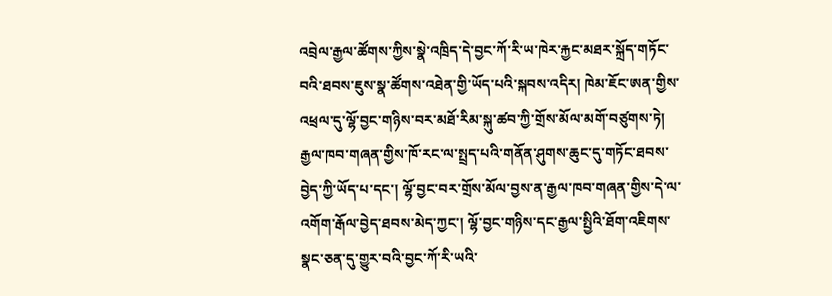འབྲེལ་རྒྱལ་ཚོགས་ཀྱིས་སྣེ་འཁྲིད་དེ་བྱང་ཀོ་རི་ཡ་ཁེར་རྐྱང་མཐར་སྐྲོད་གཏོང་བའི་ཐབས་ཇུས་སྣ་ཚོགས་འཐེན་གྱི་ཡོད་པའི་སྐབས་འདིར། ཁེམ་ཇོང་ཨན་གྱིས་འཕྲལ་དུ་ལྷོ་བྱང་གཉིས་བར་མཐོ་རིམ་སྐུ་ཚབ་ཀྱི་གྲོས་མོལ་མགོ་བཙུགས་ཏེ། རྒྱལ་ཁབ་གཞན་གྱིས་ཁོ་རང་ལ་སྤྲད་པའི་གནོན་ཤུགས་ཆུང་དུ་གཏོང་ཐབས་བྱེད་ཀྱི་ཡོད་པ་དང་། ལྷོ་བྱང་བར་གྲོས་མོལ་བྱས་ན་རྒྱལ་ཁབ་གཞན་གྱིས་དེ་ལ་འགོག་རྒོལ་བྱེད་ཐབས་མེད་ཀྱང་། ལྷོ་བྱང་གཉིས་དང་རྒྱལ་སྤྱིའི་ཐོག་འཇིགས་སྣང་ཅན་དུ་གྱུར་བའི་བྱང་ཀོ་རི་ཡའི་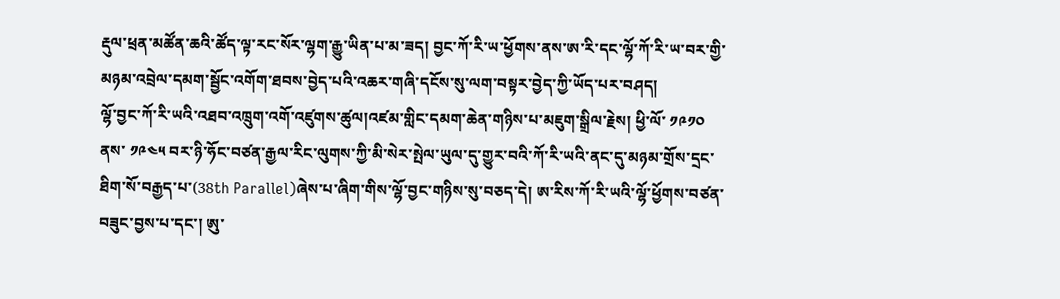རྡུལ་ཕྲན་མཚོན་ཆའི་ཚོད་ལྟ་རང་སོར་ལྷག་རྒྱུ་ཡིན་པ་མ་ཟད། བྱང་ཀོ་རི་ཡ་ཕྱོགས་ནས་ཨ་རི་དང་ལྷོ་ཀོ་རི་ཡ་བར་གྱི་མཉམ་འབྲེལ་དམག་སྦྱོང་འགོག་ཐབས་བྱེད་པའི་འཆར་གཞི་དངོས་སུ་ལག་བསྟར་བྱེད་ཀྱི་ཡོད་པར་བཤད།
ལྷོ་བྱང་ཀོ་རི་ཡའི་འཐབ་འཁྲུག་འགོ་འཛུགས་ཚུལ།འཛམ་གླིང་དམག་ཆེན་གཉིས་པ་མཇུག་སྒྲིལ་རྗེས། ཕྱི་ལོ་ ༡༩༡༠ ནས་ ༡༩༤༥ བར་ཉི་ཧོང་བཙན་རྒྱལ་རིང་ལུགས་ཀྱི་མི་སེར་སྤེལ་ཡུལ་དུ་གྱུར་བའི་ཀོ་རི་ཡའི་ནང་དུ་མཉམ་གྲོས་དྲང་ཐིག་སོ་བརྒྱད་པ་(38th Parallel)ཞེས་པ་ཞིག་གིས་ལྷོ་བྱང་གཉིས་སུ་བཅད་དེ། ཨ་རིས་ཀོ་རི་ཡའི་ལྷོ་ཕྱོགས་བཙན་བཟུང་བྱས་པ་དང་། ཨུ་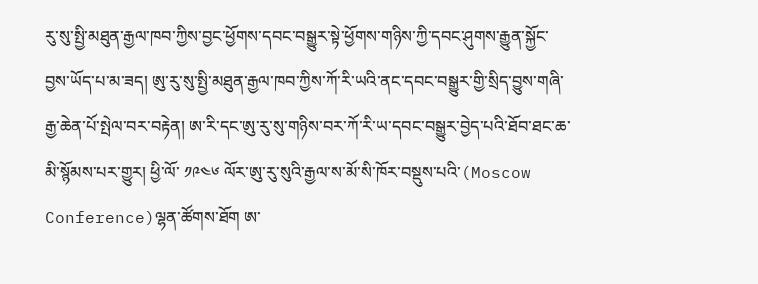རུ་སུ་སྤྱི་མཐུན་རྒྱལ་ཁབ་ཀྱིས་བྱང་ཕྱོགས་དབང་བསྒྱུར་སྟེ་ཕྱོགས་གཉིས་ཀྱི་དབང་ཤུགས་རྒྱུན་སྐྱོང་བྱས་ཡོད་པ་མ་ཟད། ཨུ་རུ་སུ་སྤྱི་མཐུན་རྒྱལ་ཁབ་ཀྱིས་ཀོ་རི་ཡའི་ནང་དབང་བསྒྱུར་གྱི་སྲིད་བྱུས་གཞི་རྒྱ་ཆེན་པོ་སྤེལ་བར་བརྟེན། ཨ་རི་དང་ཨུ་རུ་སུ་གཉིས་བར་ཀོ་རི་ཡ་དབང་བསྒྱུར་བྱེད་པའི་ཐོབ་ཐང་ཆ་མི་སྙོམས་པར་གྱུར། ཕྱི་ལོ་ ༡༩༤༦ ལོར་ཨུ་རུ་སུའི་རྒྱལ་ས་མོ་སི་ཁོར་བསྡུས་པའི་(Moscow Conference)ལྷན་ཚོགས་ཐོག ཨ་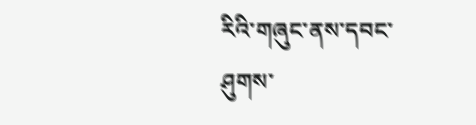རིའི་གཞུང་ནས་དབང་ཤུགས་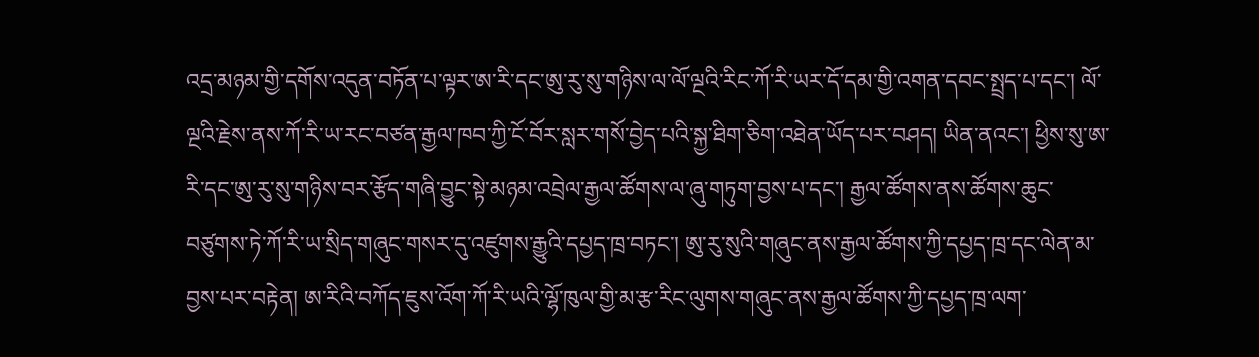འདྲ་མཉམ་གྱི་དགོས་འདུན་བཏོན་པ་ལྟར་ཨ་རི་དང་ཨུ་རུ་སུ་གཉིས་ལ་ལོ་ལྔའི་རིང་ཀོ་རི་ཡར་དོ་དམ་གྱི་འགན་དབང་སྤྲད་པ་དང་། ལོ་ལྔའི་རྗེས་ནས་ཀོ་རི་ཡ་རང་བཙན་རྒྱལ་ཁབ་ཀྱི་ངོ་བོར་སླར་གསོ་བྱེད་པའི་སྐྱ་ཐིག་ཅིག་འཐེན་ཡོད་པར་བཤད། ཡིན་ནའང་། ཕྱིས་སུ་ཨ་རི་དང་ཨུ་རུ་སུ་གཉིས་བར་རྩོད་གཞི་བྱུང་སྟེ་མཉམ་འབྲེལ་རྒྱལ་ཚོགས་ལ་ཞུ་གཏུག་བྱས་པ་དང་། རྒྱལ་ཚོགས་ནས་ཚོགས་ཆུང་བཙུགས་ཏེ་ཀོ་རི་ཡ་སྲིད་གཞུང་གསར་དུ་འཛུགས་རྒྱུའི་དཔྱད་ཁྲ་བཏང་། ཨུ་རུ་སུའི་གཞུང་ནས་རྒྱལ་ཚོགས་ཀྱི་དཔྱད་ཁྲ་དང་ལེན་མ་བྱས་པར་བརྟེན། ཨ་རིའི་བཀོད་ཇུས་འོག་ཀོ་རི་ཡའི་ལྷོ་ཁུལ་གྱི་མ་རྩ་རིང་ལུགས་གཞུང་ནས་རྒྱལ་ཚོགས་ཀྱི་དཔྱད་ཁྲ་ལག་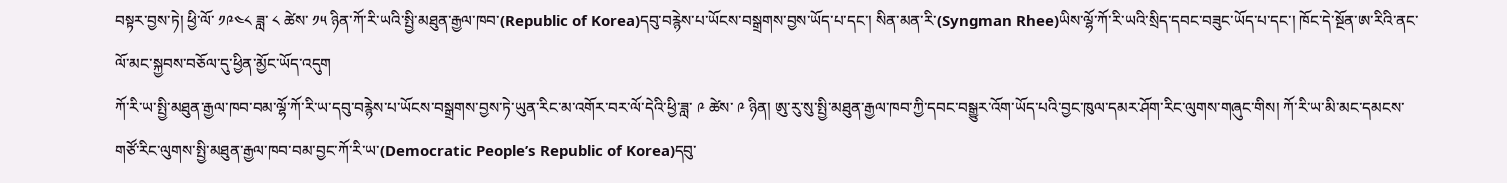བསྟར་བྱས་ཏེ། ཕྱི་ལོ་ ༡༩༤༨ ཟླ་ ༨ ཚེས་ ༡༥ ཉིན་ཀོ་རི་ཡའི་སྤྱི་མཐུན་རྒྱལ་ཁབ་(Republic of Korea)དབུ་བརྙེས་པ་ཡོངས་བསྒྲགས་བྱས་ཡོད་པ་དང་། སིན་མན་རི་(Syngman Rhee)ཡིས་ལྷོ་ཀོ་རི་ཡའི་སྲིད་དབང་བཟུང་ཡོད་པ་དང་། ཁོང་དེ་སྔོན་ཨ་རིའི་ནང་ལོ་མང་སྐྱབས་བཅོལ་དུ་ཕྱིན་མྱོང་ཡོད་འདུག
ཀོ་རི་ཡ་སྤྱི་མཐུན་རྒྱལ་ཁབ་བམ་ལྷོ་ཀོ་རི་ཡ་དབུ་བརྙེས་པ་ཡོངས་བསྒྲགས་བྱས་ཏེ་ཡུན་རིང་མ་འགོར་བར་ལོ་དེའི་ཕྱི་ཟླ་ ༩ ཚེས་ ༩ ཉིན། ཨུ་རུ་སུ་སྤྱི་མཐུན་རྒྱལ་ཁབ་ཀྱི་དབང་བསྒྱུར་འོག་ཡོད་པའི་བྱང་ཁུལ་དམར་ཤོག་རིང་ལུགས་གཞུང་གིས། ཀོ་རི་ཡ་མི་མང་དམངས་གཙོ་རིང་ལུགས་སྤྱི་མཐུན་རྒྱལ་ཁབ་བམ་བྱང་ཀོ་རི་ཡ་(Democratic People’s Republic of Korea)དབུ་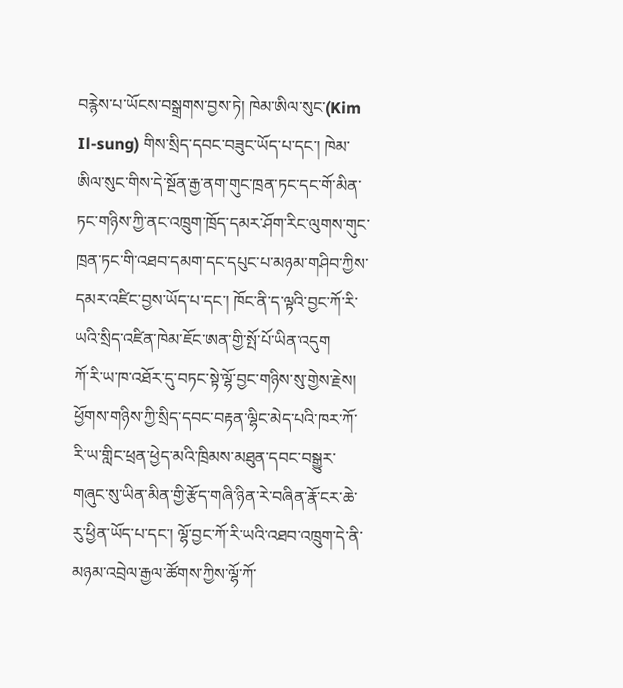བརྙེས་པ་ཡོངས་བསྒྲགས་བྱས་ཏེ། ཁེམ་ཨིལ་སུང་(Kim Il-sung) གིས་སྲིད་དབང་བཟུང་ཡོད་པ་དང་། ཁེམ་ཨིལ་སུང་གིས་དེ་སྔོན་རྒྱ་ནག་གུང་ཁྲན་ཏང་དང་གོ་མིན་ཏང་གཉིས་ཀྱི་ནང་འཁྲུག་ཁྲོད་དམར་ཤོག་རིང་ལུགས་གུང་ཁྲན་ཏང་གི་འཐབ་དམག་དང་དཔུང་པ་མཉམ་གཤིབ་ཀྱིས་དམར་འཛིང་བྱས་ཡོད་པ་དང་། ཁོང་ནི་ད་ལྟའི་བྱང་ཀོ་རི་ཡའི་སྲིད་འཛིན་ཁེམ་ཇོང་ཨན་གྱི་སྤོ་པོ་ཡིན་འདུག
ཀོ་རི་ཡ་ཁ་འཐོར་དུ་བཏང་སྟེ་ལྷོ་བྱང་གཉིས་སུ་གྱེས་རྗེས། ཕྱོགས་གཉིས་ཀྱི་སྲིད་དབང་བརྟན་ལྷིང་མེད་པའི་ཁར་ཀོ་རི་ཡ་གླིང་ཕྲན་ཕྱེད་མའི་ཁྲིམས་མཐུན་དབང་བསྒྱུར་གཞུང་སུ་ཡིན་མིན་གྱི་རྩོད་གཞི་ཉིན་རེ་བཞིན་རྣོ་ངར་ཆེ་རུ་ཕྱིན་ཡོད་པ་དང་། ལྷོ་བྱང་ཀོ་རི་ཡའི་འཐབ་འཁྲུག་དེ་ནི་མཉམ་འབྲེལ་རྒྱལ་ཚོགས་ཀྱིས་ལྷོ་ཀོ་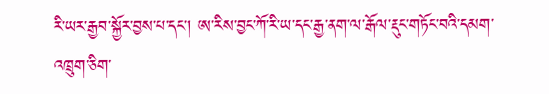རི་ཡར་རྒྱབ་སྐྱོར་བྱས་པ་དང་། ཨ་རིས་བྱང་ཀོ་རི་ཡ་དང་རྒྱ་ནག་ལ་རྒོལ་རྡུང་གཏོང་བའི་དམག་འཁྲུག་ཅིག་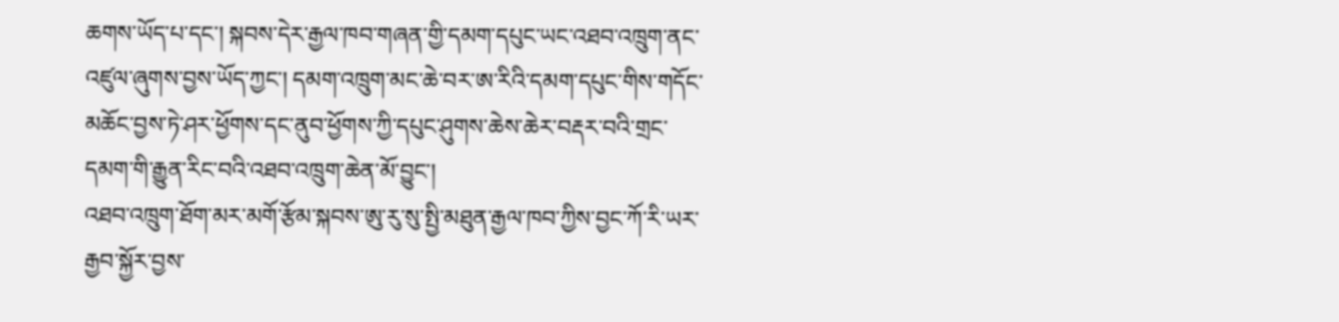ཆགས་ཡོད་པ་དང་། སྐབས་དེར་རྒྱལ་ཁབ་གཞན་གྱི་དམག་དཔུང་ཡང་འཐབ་འཁྲུག་ནང་འཛུལ་ཞུགས་བྱས་ཡོད་ཀྱང་། དམག་འཁྲུག་མང་ཆེ་བར་ཨ་རིའི་དམག་དཔུང་གིས་གདོང་མཆོང་བྱས་ཏེ་ཤར་ཕྱོགས་དང་ནུབ་ཕྱོགས་ཀྱི་དཔུང་ཤུགས་ཆེས་ཆེར་བརྡར་བའི་གྲང་དམག་གི་རྒྱུན་རིང་བའི་འཐབ་འཁྲུག་ཆེན་མོ་བྱུང་།
འཐབ་འཁྲུག་ཐོག་མར་མགོ་རྩོམ་སྐབས་ཨུ་རུ་སུ་སྤྱི་མཐུན་རྒྱལ་ཁབ་ཀྱིས་བྱང་ཀོ་རི་ཡར་རྒྱབ་སྐྱོར་བྱས་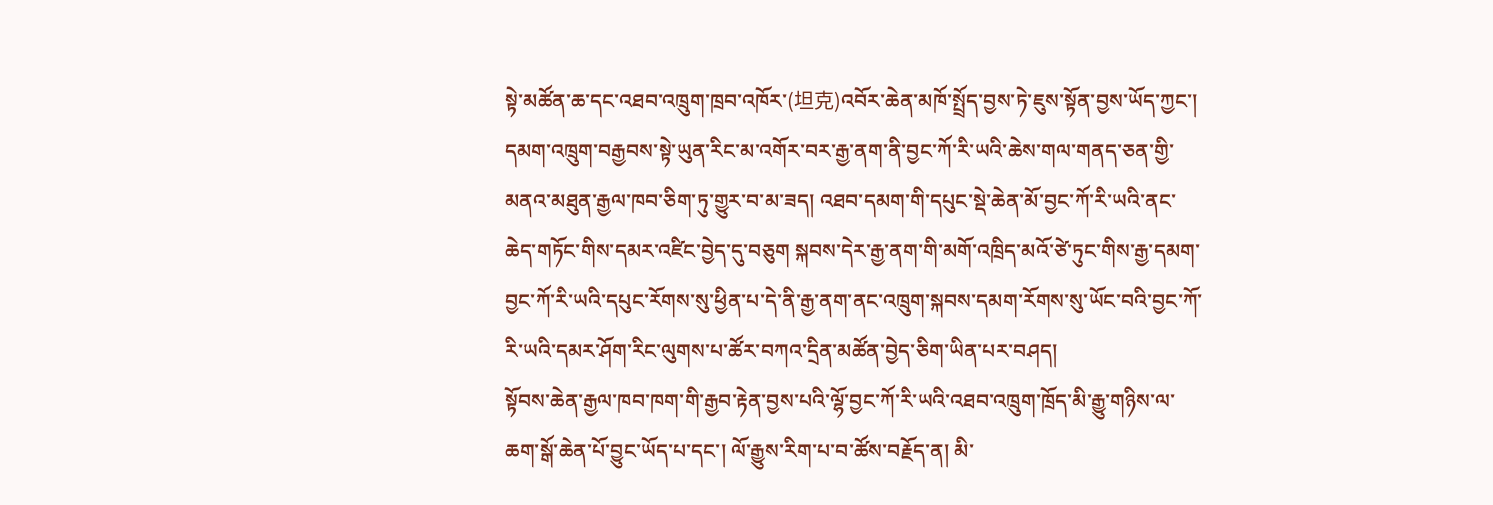སྟེ་མཚོན་ཆ་དང་འཐབ་འཁྲུག་ཁྲབ་འཁོར་(坦克)འབོར་ཆེན་མཁོ་སྤྲོད་བྱས་ཏེ་ཇུས་སྟོན་བྱས་ཡོད་ཀྱང་། དམག་འཁྲུག་བརྒྱབས་སྟེ་ཡུན་རིང་མ་འགོར་བར་རྒྱ་ནག་ནི་བྱང་ཀོ་རི་ཡའི་ཆེས་གལ་གནད་ཅན་གྱི་མནའ་མཐུན་རྒྱལ་ཁབ་ཅིག་ཏུ་གྱུར་བ་མ་ཟད། འཐབ་དམག་གི་དཔུང་སྡེ་ཆེན་མོ་བྱང་ཀོ་རི་ཡའི་ནང་ཆེད་གཏོང་གིས་དམར་འཛིང་བྱེད་དུ་བཅུག སྐབས་དེར་རྒྱ་ནག་གི་མགོ་འཁྲིད་མའོ་ཙེ་ཏུང་གིས་རྒྱ་དམག་བྱང་ཀོ་རི་ཡའི་དཔུང་རོགས་སུ་ཕྱིན་པ་དེ་ནི་རྒྱ་ནག་ནང་འཁྲུག་སྐབས་དམག་རོགས་སུ་ཡོང་བའི་བྱང་ཀོ་རི་ཡའི་དམར་ཤོག་རིང་ལུགས་པ་ཚོར་བཀའ་དྲིན་མཚོན་བྱེད་ཅིག་ཡིན་པར་བཤད།
སྟོབས་ཆེན་རྒྱལ་ཁབ་ཁག་གི་རྒྱབ་རྟེན་བྱས་པའི་ལྷོ་བྱང་ཀོ་རི་ཡའི་འཐབ་འཁྲུག་ཁྲོད་མི་རྒྱུ་གཉིས་ལ་ཆག་སྒོ་ཆེན་པོ་བྱུང་ཡོད་པ་དང་། ལོ་རྒྱུས་རིག་པ་བ་ཚོས་བརྗོད་ན། མི་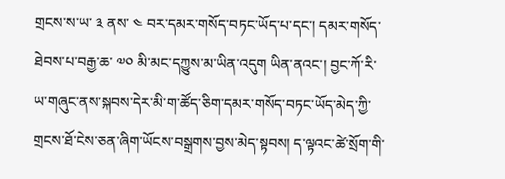གྲངས་ས་ཡ་ ༣ ནས་ ༤ བར་དམར་གསོད་བཏང་ཡོད་པ་དང་། དམར་གསོད་ཐེབས་པ་བརྒྱ་ཆ་ ༧༠ མི་མང་དཀྱུས་མ་ཡིན་འདུག ཡིན་ནའང་། བྱང་ཀོ་རི་ཡ་གཞུང་ནས་སྐབས་དེར་མི་ག་ཚོད་ཅིག་དམར་གསོད་བཏང་ཡོད་མེད་ཀྱི་གྲངས་ཐོ་ངེས་ཅན་ཞིག་ཡོངས་བསྒྲགས་བྱས་མེད་སྟབས། ད་ལྟའང་ཚེ་སྲོག་གི་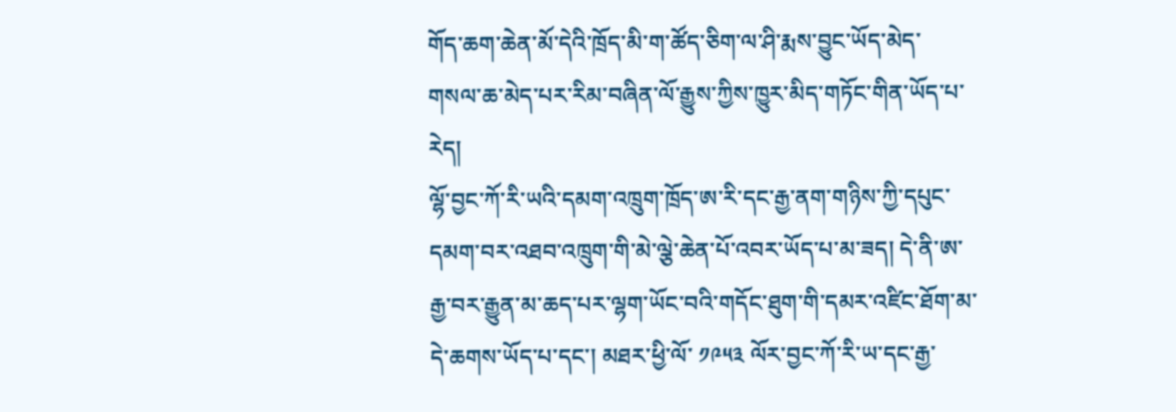གོད་ཆག་ཆེན་མོ་དེའི་ཁྲོད་མི་ག་ཚོད་ཅིག་ལ་ཤི་རྨས་བྱུང་ཡོད་མེད་གསལ་ཆ་མེད་པར་རིམ་བཞིན་ལོ་རྒྱུས་ཀྱིས་ཁྱུར་མིད་གཏོང་གིན་ཡོད་པ་རེད།
ལྷོ་བྱང་ཀོ་རི་ཡའི་དམག་འཁྲུག་ཁྲོད་ཨ་རི་དང་རྒྱ་ནག་གཉིས་ཀྱི་དཔུང་དམག་བར་འཐབ་འཁྲུག་གི་མེ་ལྕེ་ཆེན་པོ་འབར་ཡོད་པ་མ་ཟད། དེ་ནི་ཨ་རྒྱ་བར་རྒྱུན་མ་ཆད་པར་ལྷག་ཡོང་བའི་གདོང་ཐུག་གི་དམར་འཛིང་ཐོག་མ་དེ་ཆགས་ཡོད་པ་དང་། མཐར་ཕྱི་ལོ་ ༡༩༥༣ ལོར་བྱང་ཀོ་རི་ཡ་དང་རྒྱ་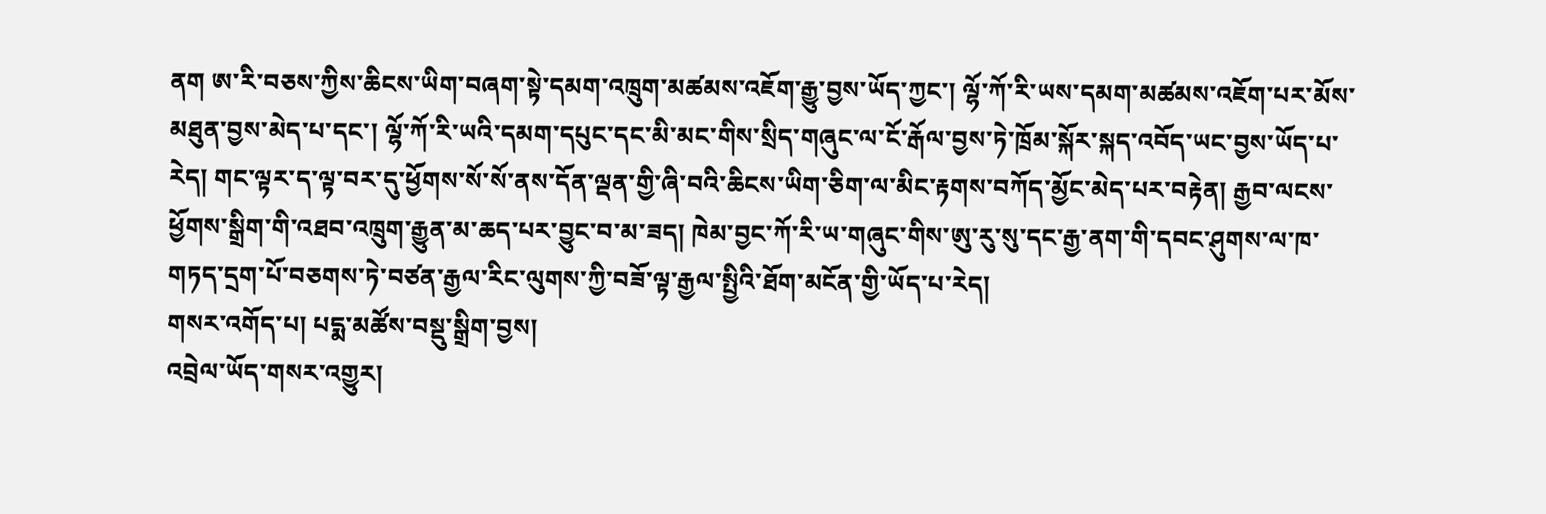ནག ཨ་རི་བཅས་ཀྱིས་ཆིངས་ཡིག་བཞག་སྟེ་དམག་འཁྲུག་མཚམས་འཇོག་རྒྱུ་བྱས་ཡོད་ཀྱང་། ལྷོ་ཀོ་རི་ཡས་དམག་མཚམས་འཇོག་པར་མོས་མཐུན་བྱས་མེད་པ་དང་། ལྷོ་ཀོ་རི་ཡའི་དམག་དཔུང་དང་མི་མང་གིས་སྲིད་གཞུང་ལ་ངོ་རྒོལ་བྱས་ཏེ་ཁྲོམ་སྐོར་སྐད་འབོད་ཡང་བྱས་ཡོད་པ་རེད། གང་ལྟར་ད་ལྟ་བར་དུ་ཕྱོགས་སོ་སོ་ནས་དོན་ལྡན་གྱི་ཞི་བའི་ཆིངས་ཡིག་ཅིག་ལ་མིང་རྟགས་བཀོད་མྱོང་མེད་པར་བརྟེན། རྒྱབ་ལངས་ཕྱོགས་སྒྲིག་གི་འཐབ་འཁྲུག་རྒྱུན་མ་ཆད་པར་བྱུང་བ་མ་ཟད། ཁེམ་བྱང་ཀོ་རི་ཡ་གཞུང་གིས་ཨུ་རུ་སུ་དང་རྒྱ་ནག་གི་དབང་ཤུགས་ལ་ཁ་གཏད་དྲག་པོ་བཅགས་ཏེ་བཙན་རྒྱལ་རིང་ལུགས་ཀྱི་བཟོ་ལྟ་རྒྱལ་སྤྱིའི་ཐོག་མངོན་གྱི་ཡོད་པ་རེད།
གསར་འགོད་པ། པདྨ་མཚོས་བསྡུ་སྒྲིག་བྱས།
འབྲེལ་ཡོད་གསར་འགྱུར།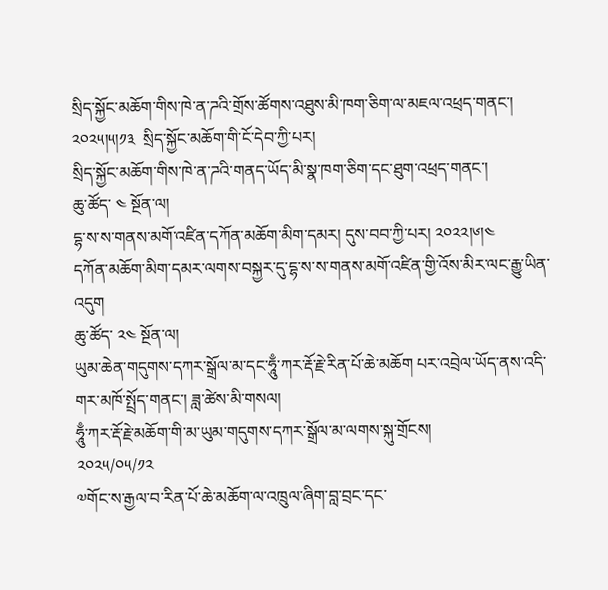སྲིད་སྐྱོང་མཆོག་གིས་ཁེ་ན་ཌའི་གྲོས་ཚོགས་འཐུས་མི་ཁག་ཅིག་ལ་མཇལ་འཕྲད་གནང་། ༢༠༢༥།༥།༡༣  སྲིད་སྐྱོང་མཆོག་གི་ངོ་དེབ་ཀྱི་པར།
སྲིད་སྐྱོང་མཆོག་གིས་ཁེ་ན་ཌའི་གནད་ཡོད་མི་སྣ་ཁག་ཅིག་དང་ཐུག་འཕྲད་གནང་།
ཆུ་ཚོད་ ༤ སྔོན་ལ།
དྷ་ས་ས་གནས་མགོ་འཛིན་དཀོན་མཆོག་མིག་དམར། དུས་བབ་ཀྱི་པར། ༢༠༢༢།༦།༤
དཀོན་མཆོག་མིག་དམར་ལགས་བསྐྱར་དུ་དྷ་ས་ས་གནས་མགོ་འཛིན་གྱི་འོས་མིར་ལང་རྒྱུ་ཡིན་འདུག
ཆུ་ཚོད་ ༢༤ སྔོན་ལ།
ཡུམ་ཆེན་གདུགས་དཀར་སྒྲོལ་མ་དང་ཧཱུྃ་ཀར་རྡོ་རྗེ་རིན་པོ་ཆེ་མཆོག པར་འབྲེལ་ཡོད་ནས་འདི་གར་མཁོ་སྤྲོད་གནང་། ཟླ་ཚེས་མི་གསལ།
ཧཱུྃ་ཀར་རྡོ་རྗེ་མཆོག་གི་མ་ཡུམ་གདུགས་དཀར་སྒྲོལ་མ་ལགས་སྐུ་གྲོངས།
༢༠༢༥/༠༥/༡༢
༧གོང་ས་རྒྱལ་བ་རིན་པོ་ཆེ་མཆོག་ལ་འཁྲུལ་ཞིག་བླ་བྲང་དང་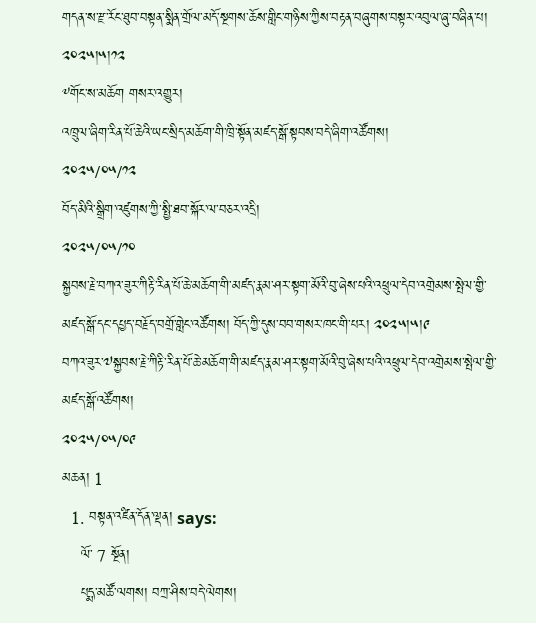གདན་ས་རྫ་རོང་ཐུབ་བསྟན་སྨིན་གྲོལ་མདོ་སྔགས་ཆོས་གླིང་གཉིས་ཀྱིས་བརྟན་བཞུགས་བསྟར་འབུལ་ཞུ་བཞིན་པ། ༢༠༢༥།༥།༡༢
༸གོང་ས་མཆོག གསར་འགྱུར།
འཁྲུལ་ཞིག་རིན་པོ་ཆེའི་ཡང་སྲིད་མཆོག་གི་ཁྲི་སྟོན་མཛད་སྒོ་སྟབས་བདེ་ཞིག་འཚོགས།
༢༠༢༥/༠༥/༡༢
བོད་མིའི་སྒྲིག་འཛུགས་ཀྱི་སྤྱི་ཐབ་སྐོར་ལ་བཅར་འདྲི།
༢༠༢༥/༠༥/༡༠
སྐྱབས་རྗེ་བཀའ་ཟུར་ཀིརྟི་རིན་པོ་ཆེ་མཆོག་གི་མཛད་རྣམ་ཤར་སྟག་མོའི་བུ་ཞེས་པའི་འཕྲུལ་དེབ་འགྲེམས་སྤེལ་གྱི་མཛད་སྒོ་དང་དཔྱད་བརྗོད་བགྲོ་གླེང་འཚོགས། བོད་ཀྱི་དུས་བབ་གསར་ཁང་གི་པར། ༢༠༢༥།༥།༩
བཀའ་ཟུར་༧སྐྱབས་རྗེ་ཀིརྟི་རིན་པོ་ཆེ་མཆོག་གི་མཛད་རྣམ་ཤར་སྟག་མོའི་བུ་ཞེས་པའི་འཕྲུལ་དེབ་འགྲེམས་སྤེལ་གྱི་མཛད་སྒོ་འཚོགས།
༢༠༢༥/༠༥/༠༩
མཆན། 1
  1. བསྟན་འཛིན་དོན་ལྡན། says:
    ལོ་ 7 སྔོན།
    པདྨ་མཚོ་ལགས། བཀྲ་ཤིས་བདེ་ལེགས།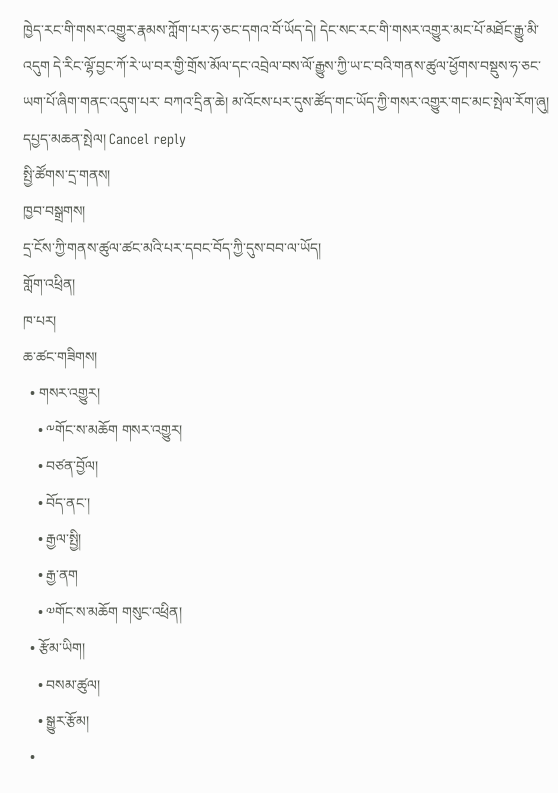ཁྱེད་རང་གི་གསར་འགྱུར་རྣམས་ཀློག་པར་ཧ་ཅང་དགའ་བོ་ཡོད་དེ། དེང་སང་རང་གི་གསར་འགྱུར་མང་པོ་མཐོང་རྒྱུ་མི་འདུག དེ་རིང་ལྷོ་བྱང་ཀོ་རེ་ཡ་བར་གྱི་གྲོས་མོལ་དང་འབྲེལ་བས་ལོ་རྒྱུས་ཀྱི་ཡ་ང་བའི་གནས་ཚུལ་ཕྱོགས་བསྡུས་ཧ་ཅང་ཡག་པོ་ཞིག་གནང་འདུག་པར་ བཀའ་དྲིན་ཆེ། མ་འོངས་པར་དུས་ཚོད་གང་ཡོད་ཀྱི་གསར་འགྱུར་གང་མང་སྤེལ་རོག་ཞུ།
དཔྱད་མཆན་སྤེལ། Cancel reply
སྤྱི་ཚོགས་དྲ་གནས།
ཁྱབ་བསྒྲགས།
དྲ་ངོས་ཀྱི་གནས་ཚུལ་ཚང་མའི་པར་དབང་བོད་ཀྱི་དུས་བབ་ལ་ཡོད།
གློག་འཕྲིན།
ཁ་པར།
ཆ་ཚང་གཟིགས།
  • གསར་འགྱུར།
    • ༸གོང་ས་མཆོག གསར་འགྱུར།
    • བཙན་བྱོལ།
    • བོད་ནང་།
    • རྒྱལ་སྤྱི།
    • རྒྱ་ནག
    • ༧གོང་ས་མཆོག གསུང་འཕྲིན།
  • རྩོམ་ཡིག།
    • བསམ་ཚུལ།
    • སྒྱུར་རྩོམ།
  •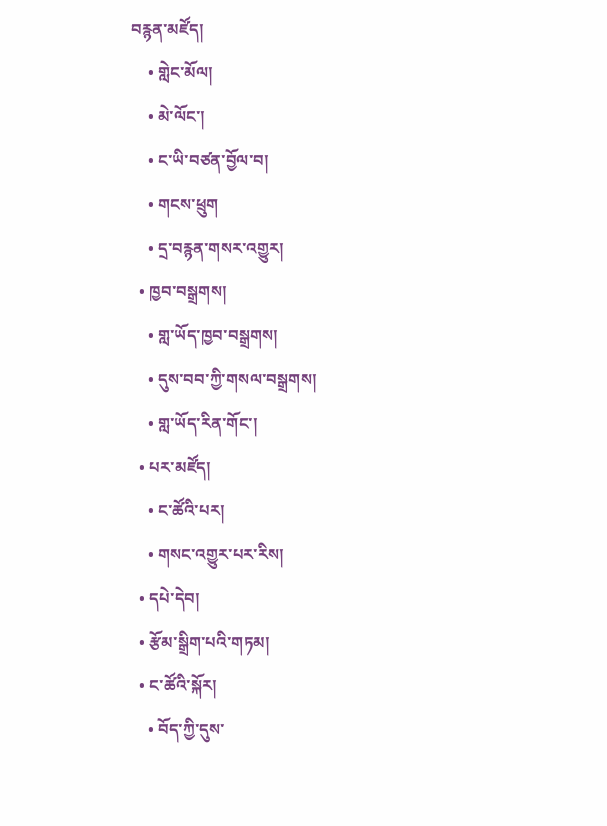བརྙན་མཛོད།
    • གླེང་མོལ།
    • མེ་ལོང་།
    • ང་ཡི་བཙན་བྱོལ་བ།
    • གངས་ཕྲུག
    • དྲ་བརྙན་གསར་འགྱུར།
  • ཁྱབ་བསྒྲགས།
    • གླ་ཡོད་ཁྱབ་བསྒྲགས།
    • དུས་བབ་ཀྱི་གསལ་བསྒྲགས།
    • གླ་ཡོད་རིན་གོང་།
  • པར་མཛོད།
    • ང་ཚོའི་པར།
    • གསང་འགྱུར་པར་རིས།
  • དཔེ་དེབ།
  • རྩོམ་སྒྲིག་པའི་གཏམ།
  • ང་ཚོའི་སྐོར།
    • བོད་ཀྱི་དུས་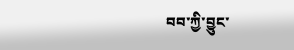བབ་ཀྱི་བྱུང་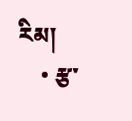རིམ།
    • རྩ་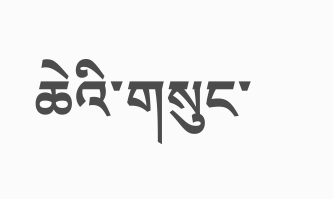ཆེའི་གསུང་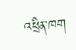འཕྲིན་ཁག